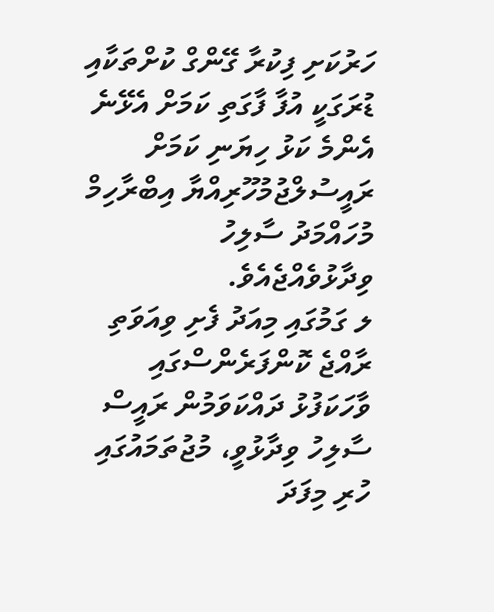ހަރުކަށި ފިކުރާ ގޭންގް ކުށްތަކާއި ޑުރަގަކީ އުފާ ފާގަތި ކަމަށް އެޅޭނެ އެންމެ ކަޅު ހިޔަނި ކަމަށް ރައީސުލްޖުމުހޫރިއްޔާ އިބްރާހިމް މުހައްމަދު ސާލިހު ވިދާޅުވެއްޖެއެވެ.
ލ ގަމުގައި މިއަދު ފެށި ވިއަވަތި ރާއްޖެ ކޮންފަރެންސްގައި ވާހަކަފުޅު ދައްކަވަމުން ރައީސް ސާލިހު ވިދާޅުވީ، މުޖުތަމައުގައި ހުރި މިފަދަ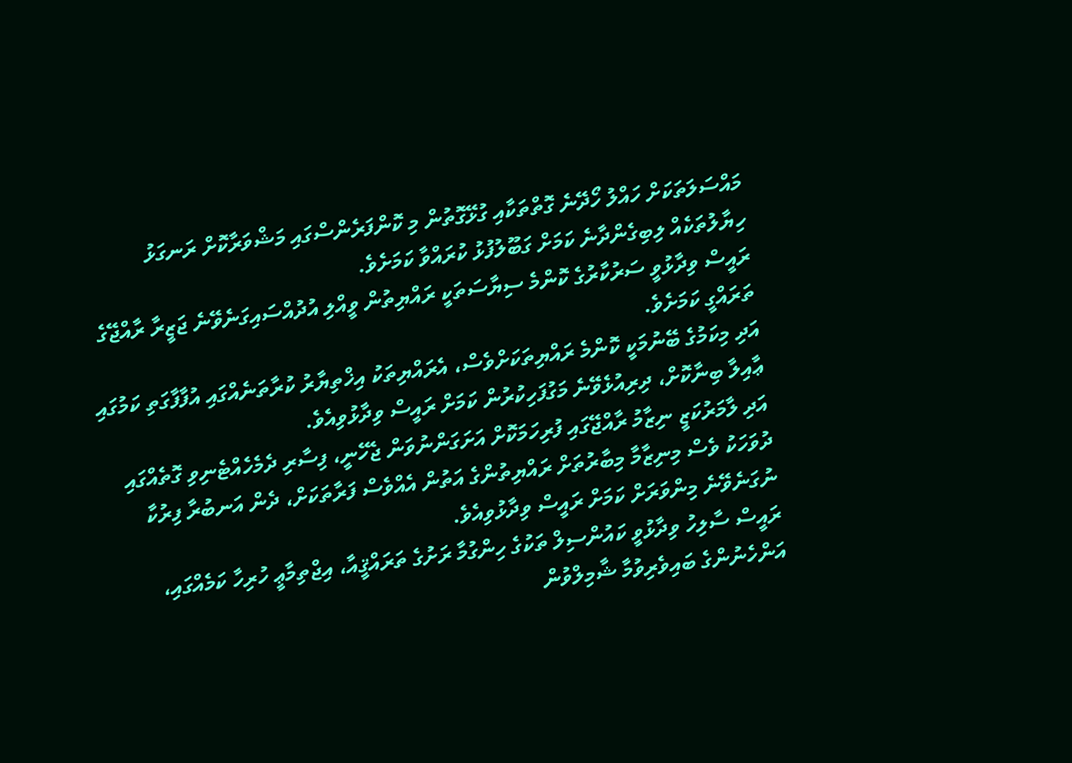މައްސަލަތަކަށް ހައްލު ހޯދޭނެ ގޮތްތަކާއި ގުޅޭގޮތުން މި ކޮންފަރެންސްގައި މަޝްވަރާކޮށް ރަނގަޅު ހިޔާލުތަކެއް ލިބިގެންދާނެ ކަމަށް ގަބޫލުފުޅު ކުރައްވާ ކަމަށެވެ.
ރައީސް ވިދާޅުވީ ސަރުކާރުގެ ކޮންމެ ސިޔާސަތަކީ ރައްޔިތުން ވީއްލި އުދުއްސައިގަނެވޭނެ ޖަޒީރާ ރާއްޖޭގެ ތަރައްގީ ކަމަށެވެ.
އަދި މިކަމުގެ ބޭނުމަކީ ކޮންމެ ރައްޔިތަކަށްވެސް، އެރައްޔިތަކު އިޚްތިޔާރު ކުރާތަނެއްގައި އުފާފާގަތި ކަމުގައި ޢާއިލާ ބިނާކޮށް، ދިރިއުޅެވޭނެ މަގުފަހިކުރުން ކަމަށް ރައީސް ވިދާޅުވިއެވެ.
އަދި ލާމަރުކަޒީ ނިޒާމު ރާއްޖޭގައި ފުރިހަމަކޮށް އަށަގަންނުވަން ޖެހޭނީ، ފިސާރި ދެމެހެއްޓެނިވި ގޮތެއްގައި ދުވަހަކު ވެސް މިނިޒާމާ މިބާރުތަށް ރައްޔިތުންގެ އަތުން އެއްވެސް ފަރާތަކަށް، ދެން އަނބުރާ ފިރުކާ ނުގަނެވޭނެ މިންވަރަށް ކަމަށް ރައީސް ވިދާޅުވިއެވެ.
ރައީސް ސާލިހު ވިދާޅުވީ ކައުންސިލް ތަކުގެ ހިންގުމާ ރަށުގެ ތަރައްޤީއާ، އިޖްތިމާޢީ ހުރިހާ ކަމެއްގައި، އަންހެނުންގެ ބައިވެރިވުމާ ޝާމިލްވުން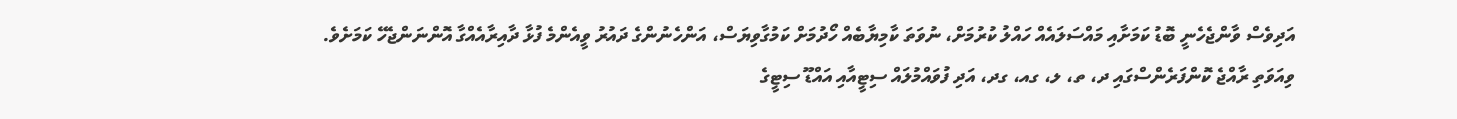އަދިވެސް ވާންޖެހެނީ ބޮޑު ކަމަށާއި މައްސަލައެއް ހައްލު ކުރުމަށް، ނުވަތަ ކާމިޔާބެއް ހޯދުމަށް ކަމުގާވިޔަސް، އަންހެނުންގެ ދައުރު ވީއެންމެ ފުޅާ ދާއިރާއެއްގާ އޮންނަންޖެހޭ ކަމަށެވެ.
ވިއަވަތި ރާއްޖެ ކޮންފަރެންސްގައި ދ، ތ، ލ، ގއ، ގދ، އަދި ފުވައްމުލައް ސިޓީއާއި އައްޑޫ ސިޓީގެ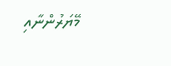މޭޔަރުންނާއި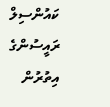ކައުންސިލް ރައީސުންގެ އިތުރުން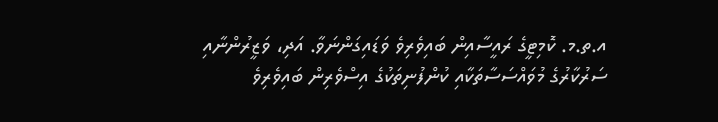އ.ތ.މ. ކޮމިޓީގެ ރައީސާއިން ބައިވެރިވެ ވަޑައިގަންނަވާ. އަދި، ވަޒީރުންނާއި ސަރުކާރުގެ މުވައްސަސާތަކާއި ކުންފުނިތަކުގެ އިސްވެރިން ބައިވެރިވެ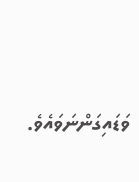ވަޑައިގަންނަވައެވެ.